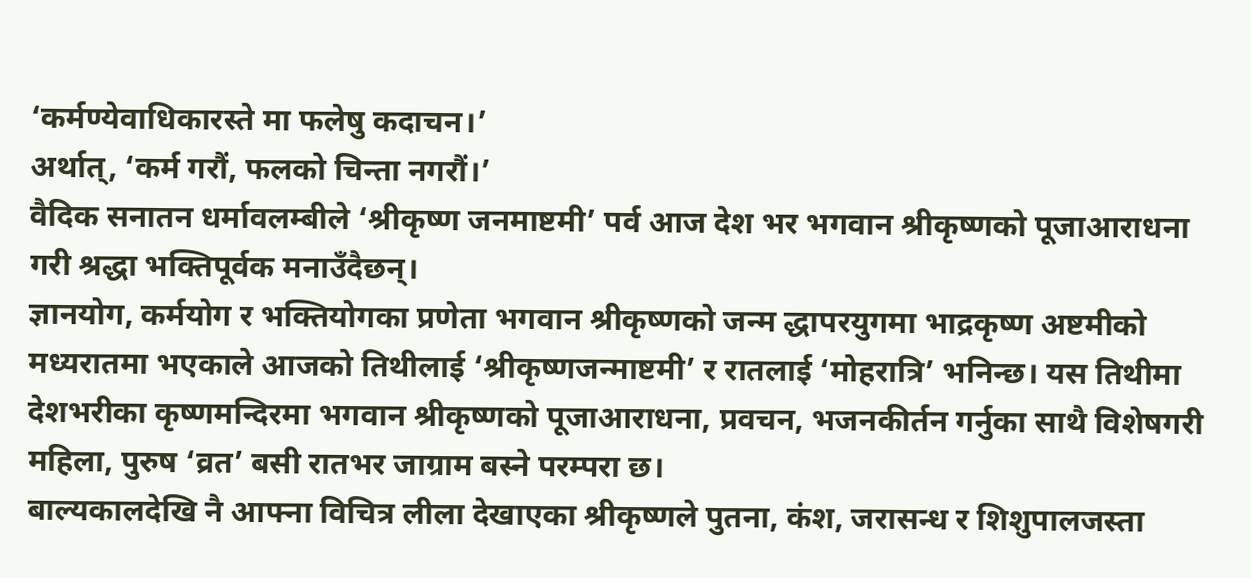‘कर्मण्येवाधिकारस्ते मा फलेषु कदाचन।’
अर्थात्, ‘कर्म गरौं, फलको चिन्ता नगरौं।’
वैदिक सनातन धर्मावलम्बीले ‘श्रीकृष्ण जनमाष्टमी’ पर्व आज देश भर भगवान श्रीकृष्णको पूजाआराधना गरी श्रद्धा भक्तिपूर्वक मनाउँदैछन्।
ज्ञानयोग, कर्मयोग र भक्तियोगका प्रणेता भगवान श्रीकृष्णको जन्म द्धापरयुगमा भाद्रकृष्ण अष्टमीको मध्यरातमा भएकाले आजको तिथीलाई ‘श्रीकृष्णजन्माष्टमी’ र रातलाई ‘मोहरात्रि’ भनिन्छ। यस तिथीमा देशभरीका कृष्णमन्दिरमा भगवान श्रीकृष्णको पूजाआराधना, प्रवचन, भजनकीर्तन गर्नुका साथै विशेषगरी महिला, पुरुष ‘व्रत’ बसी रातभर जाग्राम बस्ने परम्परा छ।
बाल्यकालदेखि नै आफ्ना विचित्र लीला देखाएका श्रीकृष्णले पुतना, कंश, जरासन्ध र शिशुपालजस्ता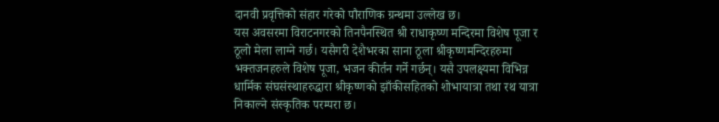दानवी प्रवृत्तिको संहार गरेको पौराणिक ग्रन्थमा उल्लेख छ।
यस अवसरमा विराटनगरको तिनपैनस्थित श्री राधाकृष्ण मन्दिरमा विशेष पूजा र ठूलो मेला लाग्ने गर्छ। यसैगरी देशैभरका साना ठूला श्रीकृष्णमन्दिरहरुमा भक्तजनहरुले विशेष पूजा, भजन कीर्तन गर्ने गर्छन्। यसै उपलक्ष्यमा विभिन्न धार्मिक संघसंस्थाहरुद्धारा श्रीकृष्णको झाँकीसहितको शोभायात्रा तथा रथ यात्रा निकाल्ने संस्कृतिक परम्परा छ।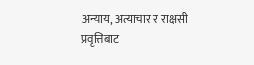अन्याय, अत्याचार र राक्षसी प्रवृत्तिबाट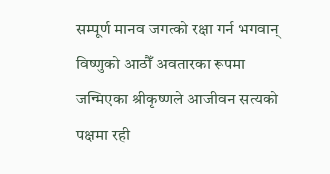सम्पूर्ण मानव जगत्को रक्षा गर्न भगवान् विष्णुको आठौँ अवतारका रूपमा जन्मिएका श्रीकृष्णले आजीवन सत्यको पक्षमा रही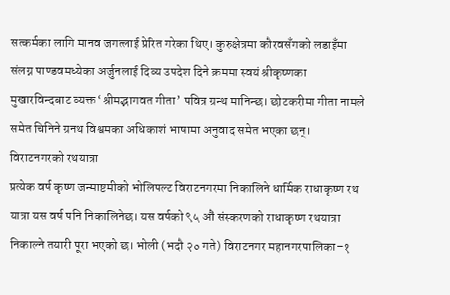सत्कर्मका लागि मानव जगत्लाई प्रेरित गरेका थिए। कुरुक्षेत्रमा कौरवसँगको लडाइँमा संलग्न पाण्डवमध्येका अर्जुनलाई दिव्य उपदेश दिने क्रममा स्वयं श्रीकृष्णका मुखारविन्दबाट व्यक्त ‘श्रीमद्भागवत गीता’ पवित्र ग्रन्थ मानिन्छ। छोटकरीमा गीता नामले समेत चिनिने ग्रनथ विश्वमका अधिकाशं भाषामा अनुवाद समेत भएका छन्।
विराटनगरको रथयात्रा
प्रत्येक वर्ष कृष्ण जन्माष्टमीको भोलिपल्ट विराटनगरमा निकालिने धार्मिक राधाकृष्ण रथ यात्रा यस वर्ष पनि निकालिनेछ। यस वर्षको ९५ औं संस्करणको राधाकृष्ण रथयात्रा निकाल्ने तयारी पूरा भएको छ। भोली (भदौ २० गते) विराटनगर महानगरपालिका–१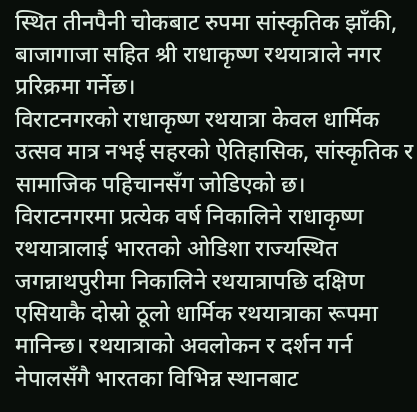स्थित तीनपैनी चोकबाट रुपमा सांस्कृतिक झाँकी, बाजागाजा सहित श्री राधाकृष्ण रथयात्राले नगर प्ररिक्रमा गर्नेछ।
विराटनगरको राधाकृष्ण रथयात्रा केवल धार्मिक उत्सव मात्र नभई सहरको ऐतिहासिक, सांस्कृतिक र सामाजिक पहिचानसँग जोडिएको छ।
विराटनगरमा प्रत्येक वर्ष निकालिने राधाकृष्ण रथयात्रालाई भारतको ओडिशा राज्यस्थित जगन्नाथपुरीमा निकालिने रथयात्रापछि दक्षिण एसियाकै दोस्रो ठूलो धार्मिक रथयात्राका रूपमा मानिन्छ। रथयात्राको अवलोकन र दर्शन गर्न नेपालसँगै भारतका विभिन्न स्थानबाट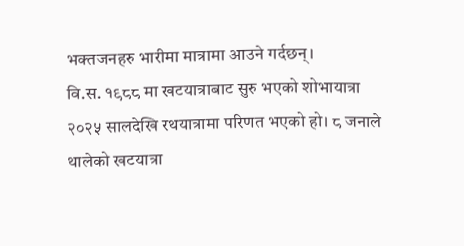भक्तजनहरु भारीमा मात्रामा आउने गर्दछन्।
वि.स. १९८८ मा खटयात्राबाट सुरु भएको शोभायात्रा २०२५ सालदेखि रथयात्रामा परिणत भएको हो। ८ जनाले थालेको खटयात्रा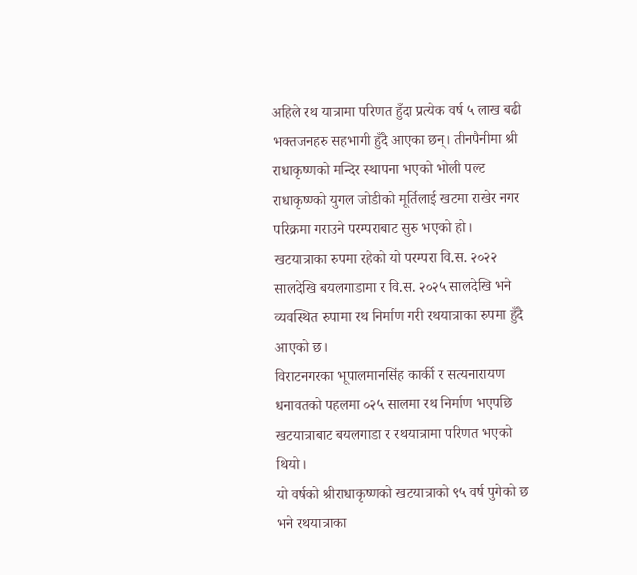अहिले रथ यात्रामा परिणत हुँदा प्रत्येक वर्ष ५ लाख बढी भक्तजनहरु सहभागी हुँदै आएका छन्। तीनपैनीमा श्री राधाकृष्णको मन्दिर स्थापना भएको भोली पल्ट राधाकृष्ण्को युगल जोडीको मूर्तिलाई खटमा राखेर नगर परिक्रमा गराउने परम्पराबाट सुरु भएको हो।
खटयात्राका रुपमा रहेको यो परम्परा वि.स. २०२२ सालदेखि बयलगाडामा र वि.स. २०२५ सालदेखि भने व्यवस्थित रुपामा रथ निर्माण गरी रथयात्राका रुपमा हुँदै आएको छ।
विराटनगरका भूपालमानसिंह कार्की र सत्यनारायण धनावतको पहलमा ०२५ सालमा रथ निर्माण भएपछि खटयात्राबाट बयलगाडा र रथयात्रामा परिणत भएको थियो।
यो वर्षको श्रीराधाकृष्णको खटयात्राको ९५ वर्ष पुगेको छ भने रथयात्राका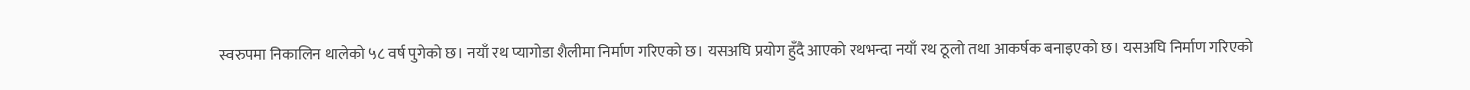स्वरुपमा निकालिन थालेको ५८ वर्ष पुगेको छ। नयाँ रथ प्यागोडा शैलीमा निर्माण गरिएको छ। यसअघि प्रयोग हुँदै आएको रथभन्दा नयाँ रथ ठूलो तथा आकर्षक बनाइएको छ। यसअघि निर्माण गरिएको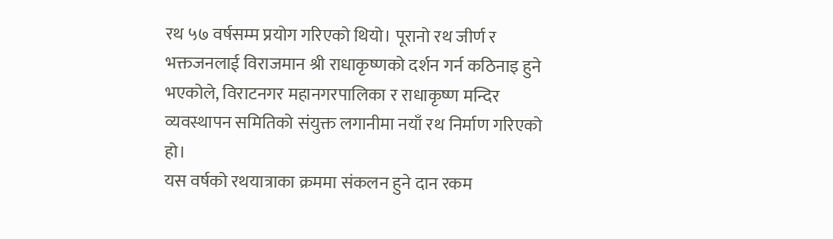रथ ५७ वर्षसम्म प्रयोग गरिएको थियो। पूरानो रथ जीर्ण र भक्तजनलाई विराजमान श्री राधाकृष्णको दर्शन गर्न कठिनाइ हुने भएकोले, विराटनगर महानगरपालिका र राधाकृष्ण मन्दिर व्यवस्थापन समितिको संयुक्त लगानीमा नयाँ रथ निर्माण गरिएको हो।
यस वर्षको रथयात्राका क्रममा संकलन हुने दान रकम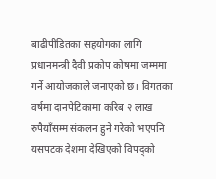बाढीपीडितका सहयोगका लागि प्रधानमन्त्री दैवी प्रकोप कोषमा जम्ममा गर्ने आयोजकाले जनाएको छ। विगतका वर्षमा दानपेटिकामा करिब २ लाख रुपैयाँसम्म संकलन हुने गरेको भएपनि यसपटक देशमा देखिएको विपद्को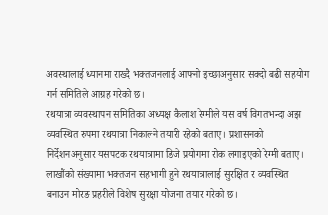अवस्थालाई ध्यानमा राख्दै भक्तजनलाई आफ्नो इच्छाअनुसार सक्दो बढी सहयोग गर्न समितिले आग्रह गरेको छ।
रथयात्रा व्यवस्थापन समितिका अध्यक्ष कैलाश रेग्मीले यस वर्ष विगतभन्दा अझ व्यवस्थित रुपमा रथयात्रा निकाल्ने तयारी रहेको बताए। प्रशासनको निर्देशनअनुसार यसपटक रथयात्रामा डिजे प्रयोगमा रोक लगाइएको रेग्मी बताए।
लाखौंको संख्यामा भक्तजन सहभागी हुने रथयात्रालाई सुरक्षित र व्यवस्थित बनाउन मोरङ प्रहरीले विशेष सुरक्षा योजना तयार गरेको छ।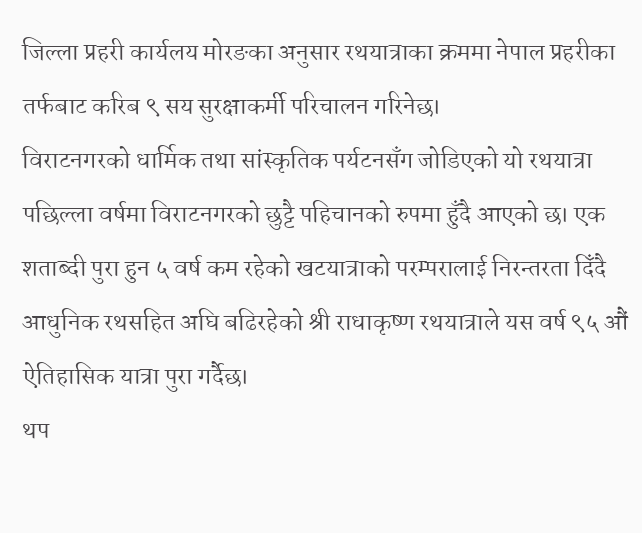जिल्ला प्रहरी कार्यलय मोरङका अनुसार रथयात्राका क्रममा नेपाल प्रहरीका तर्फबाट करिब ९ सय सुरक्षाकर्मी परिचालन गरिनेछ।
विराटनगरको धार्मिक तथा सांस्कृतिक पर्यटनसँग जोडिएको यो रथयात्रा पछिल्ला वर्षमा विराटनगरको छुट्टै पहिचानको रुपमा हुँदै आएको छ। एक शताब्दी पुरा हुन ५ वर्ष कम रहेको खटयात्राको परम्परालाई निरन्तरता दिँदै आधुनिक रथसहित अघि बढिरहेको श्री राधाकृष्ण रथयात्राले यस वर्ष ९५ औं ऐतिहासिक यात्रा पुरा गर्दैछ।
थप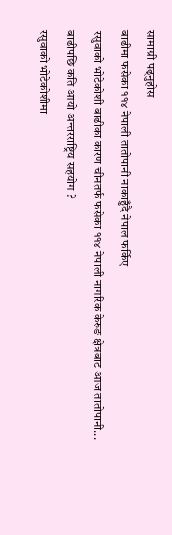सामाग्री पढ्नुहोस
बाढीमा फसेका ११४ नेपाली तातोपानी नाकाहुँदै नेपाल फर्किए
रसुवाको भोटेकोशी बाढीका कारण चीनतर्फ फसेका ११४ नेपाली नागरिक केरुङ क्षेत्रबाट आज तातोपानी...
बाढीपछि कति आयो अन्तरराष्ट्रिय सहयोग ?
रसुवाको भोटेकोशीमा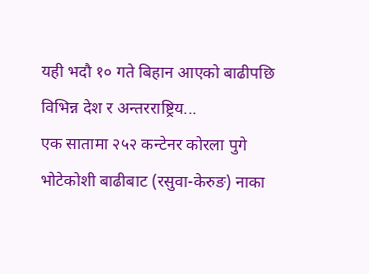यही भदौ १० गते बिहान आएको बाढीपछि विभिन्न देश र अन्तरराष्ट्रिय...
एक सातामा २५२ कन्टेनर कोरला पुगे
भोटेकोशी बाढीबाट (रसुवा-केरुङ) नाका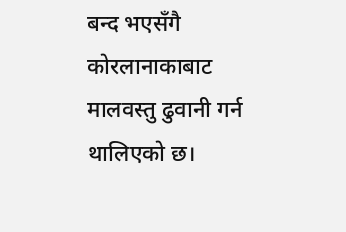बन्द भएसँगै कोरलानाकाबाट मालवस्तु ढुवानी गर्न थालिएको छ।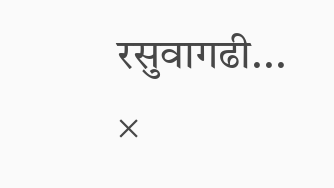रसुवागढी...
×